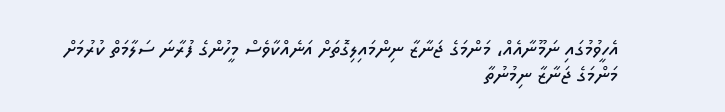އެހީވުމުގައި ނަމޫނާއެއް، މަންމަގެ ޖަނާޒާ ނިންމައިލިގޮތަށް އަނެއްކާވެސް މީހުންގެ ފުރާނަ ސަލާމަތް ކުރުމަށް
މަންމަގެ ޖަނާޒާ ނިމުނުތާ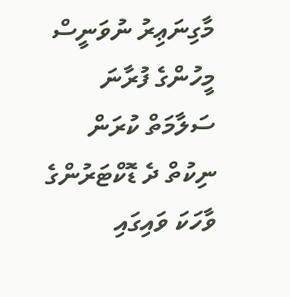މާގިނަޢިރު ނުވަނީސް މީހުންގެ ފުރާނަ ސަލާމަތް ކުރަން ނިކުތް ދެ ޑޮކްޓަރުންގެ ވާހަކަ ވައިގައި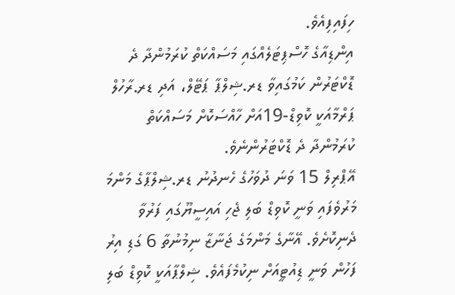ހިފައިފިއެވެ.
އިންޑިއާގެ ހޮސްޕިޓަލެއްގައި މަސައްކަތް ކުރަމުންދާ ދެ ޑޮކްޓަރުން ކަމުގައިވާ ޑރ.ޝިލްޕާ ޕަޓޭލް، އަދި ޑރ.ރާހުލް ޕަރްމާއަކީ ކޮވިޑް-19އަށް ހާއްސަކޮށް މަސައްކަތް ކުރަމުންދާ ދެ ޑޮކްޓަރުންނެވެ.
އޭޕްރިލް 15 ވަނަ ދުވަހުގެ ހެނދުނު ޑރ.ޝިލްޕާގެ މަންމަ މަރުވެފައި ވަނީ ކޮވިޑް ބަލި ޖެހި އައިސީޔޫގައި ފަރުވާ ދެނިކޮށެވެ. އޭނާގެ މަންމަގެ ޖަނާޒާ ނިމުނުތާ 6 ގަޑި އިރު ފަހުން ވަނީ ޑިއުޓީއަށް ނިކުމެފައެވެ. ޝިލްޕާއަކީ ކޮވިޑް ބަލި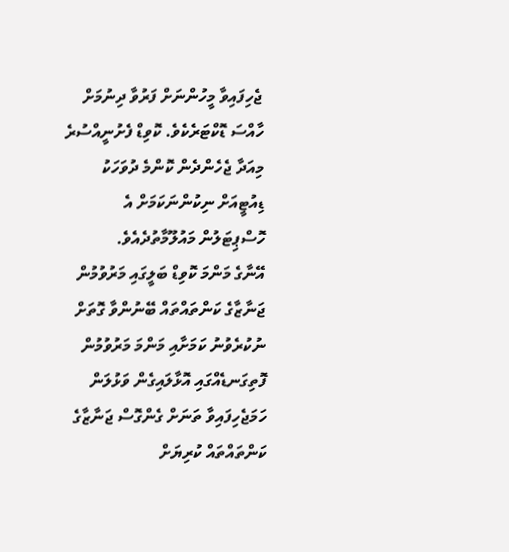ޖެހިފައިވާ މީހުންނަށް ފަރުވާ ދިނުމަށް ހާއްސަ ޑޮކްޓަރެކެވެ. ކޮވިޑް ފެށުނީއްސުރެ މިއަދާ ޖެހެންދެން ކޮންމެ ދުވަހަކު ޑިއުޓީއަށް ނިކުންނަކަމަށް އެ ހޮސްޕިޓަލުން މައުލޫމާތުދެއެވެ.
އޭނާގެ މަންމަ ކޮވިޑް ބަލީގައި މަރުވުމުން ޖަނާޒާގެ ކަންތައްތައް ބޭނުންވާ ގޮތަށް ނުކުރެވުނު ކަމަށާއި މަންމަ މަރުވުމުން ފޮތިގަނޑެއްގައި އޮޅާލައިގެން ވަޅުލަން ހަމަޖެހިފައިވާ ތަނަށް ގެންގޮސް ޖަނާޒާގެ ކަންތައްތައް ކުރިޔަށް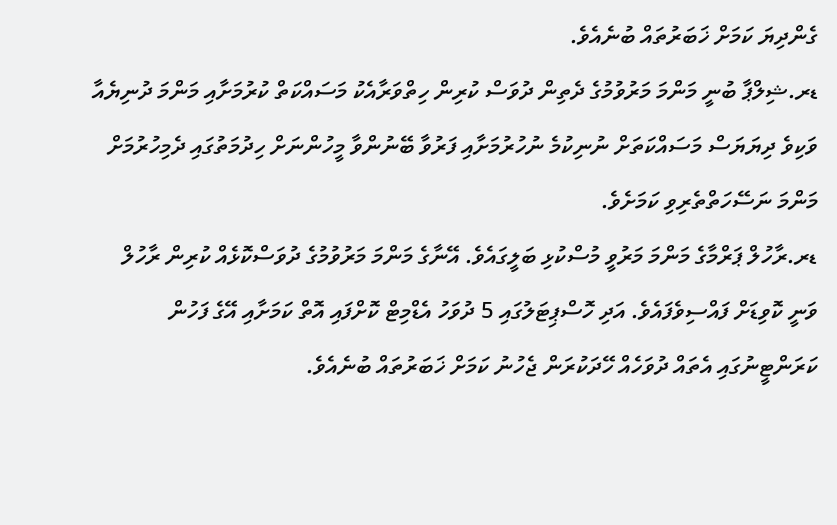ގެންދިޔަ ކަމަށް ޚަބަރުތައް ބުނެއެވެ.
ޑރ.ޝިލްޕާ ބުނީ މަންމަ މަރުވުމުގެ ދެތިން ދުވަސް ކުރިން ހިތްވަރާއެކު މަސައްކަތް ކުރުމަށާއި މަންމަ ދުނިޔެއާ ވަކިވެ ދިޔަޔަސް މަސައްކަތަށް ނުނިކުމެ ނުހުރުމަށާއި ފަރުވާ ބޭނުންވާ މީހުންނަށް ހިދުމަތުގައި ދެމިހުރުމަށް މަންމަ ނަސޭހަތްތެރިވި ކަމަށެވެ.
ޑރ.ރާހުލް ޕަރްމާގެ މަންމަ މަރުވީ މުސްކުޅި ބަލީގައެވެ. އޭނާގެ މަންމަ މަރުވުމުގެ ދުވަސްކޮޅެއް ކުރިން ރާހުލް ވަނީ ކޮވިޑަށް ފައްސިވެފައެވެ. އަދި ހޮސްޕިޓަލުގައި 5 ދުވަހު އެޑްމިޓް ކޮށްފައި އޮތް ކަމަށާއި އޭގެ ފަހުން ކަރަންޓީނުގައި އެތައް ދުވަހެއް ހޭދަކުރަން ޖެހުނު ކަމަށް ޚަބަރުތައް ބުނެއެވެ.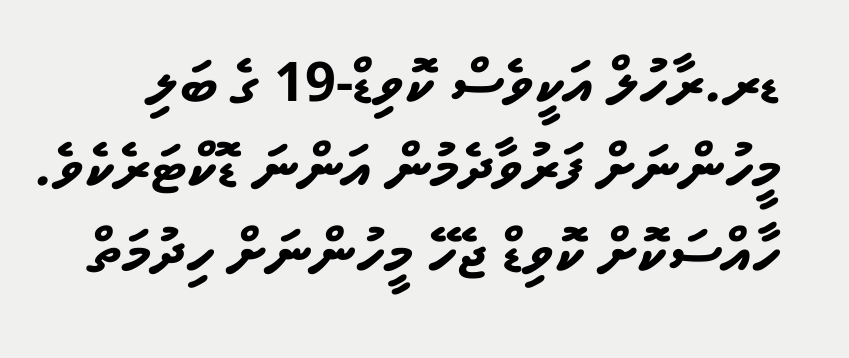ޑރ.ރާހުލް އަކީވެސް ކޮވިޑް-19 ގެ ބަލި މީހުންނަށް ފަރުވާދެމުން އަންނަ ޑޮކްޓަރެކެވެ. ހާއްސަކޮށް ކޮވިޑް ޖެހޭ މީހުންނަށް ހިދުމަތް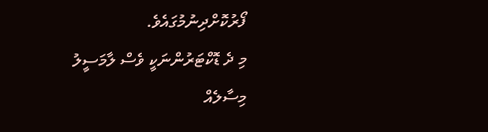ފޯރުކޮށްދިނުމުގައެވެ.
މި ދެ ޑޮކްޓަރުންނަކީ ވެސް ލާމަސީލު މިސާލެއް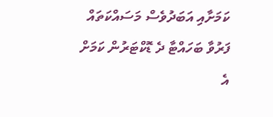ކަމަށާއި އަބަދުވެސް މަސައްކަތައް ފަރުވާ ބަހައްޓާ ދެ ޑޮކްޓަރުން ކަމަށް އެ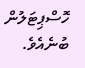ހޮސްޕިޓަލުން ބުނެއެވެ.